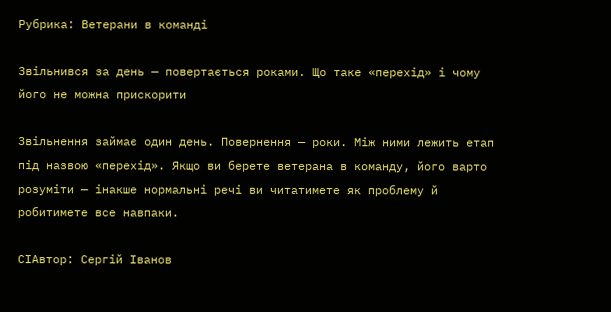Рубрика: Ветерани в команді

Звільнився за день — повертається роками. Що таке «перехід» і чому його не можна прискорити

Звільнення займає один день. Повернення — роки. Між ними лежить етап під назвою «перехід». Якщо ви берете ветерана в команду, його варто розуміти — інакше нормальні речі ви читатимете як проблему й робитимете все навпаки.

СІАвтор: Сергій Іванов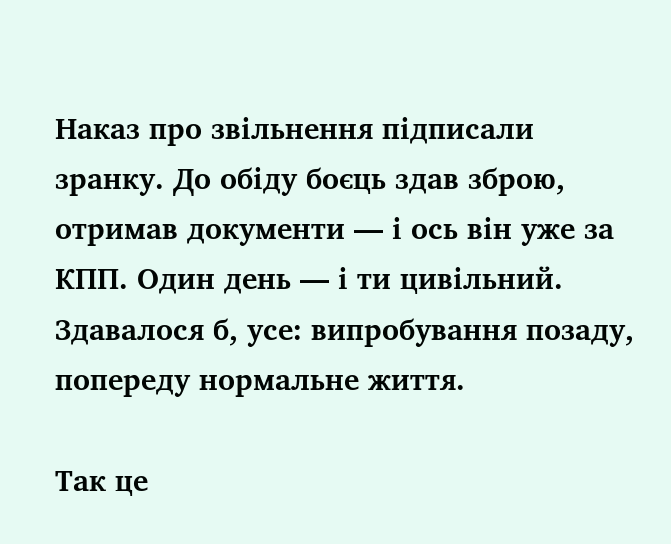Наказ про звільнення підписали зранку. До обіду боєць здав зброю, отримав документи — і ось він уже за КПП. Один день — і ти цивільний. Здавалося б, усе: випробування позаду, попереду нормальне життя.

Так це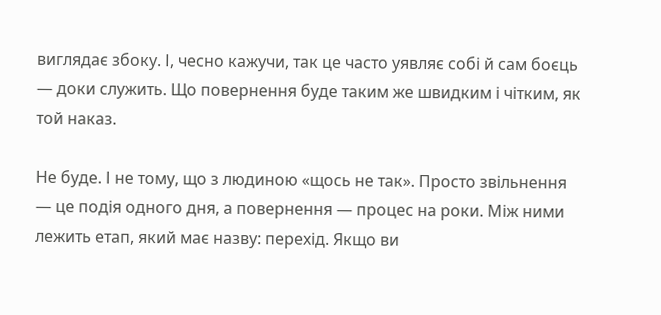виглядає збоку. І, чесно кажучи, так це часто уявляє собі й сам боєць — доки служить. Що повернення буде таким же швидким і чітким, як той наказ.

Не буде. І не тому, що з людиною «щось не так». Просто звільнення — це подія одного дня, а повернення — процес на роки. Між ними лежить етап, який має назву: перехід. Якщо ви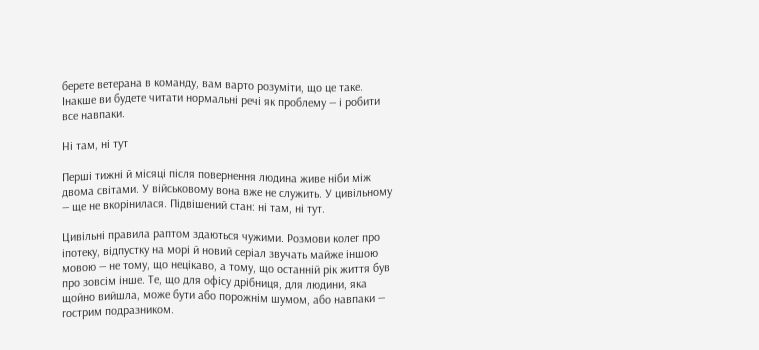берете ветерана в команду, вам варто розуміти, що це таке. Інакше ви будете читати нормальні речі як проблему — і робити все навпаки.

Ні там, ні тут

Перші тижні й місяці після повернення людина живе ніби між двома світами. У військовому вона вже не служить. У цивільному — ще не вкорінилася. Підвішений стан: ні там, ні тут.

Цивільні правила раптом здаються чужими. Розмови колег про іпотеку, відпустку на морі й новий серіал звучать майже іншою мовою — не тому, що нецікаво, а тому, що останній рік життя був про зовсім інше. Те, що для офісу дрібниця, для людини, яка щойно вийшла, може бути або порожнім шумом, або навпаки — гострим подразником.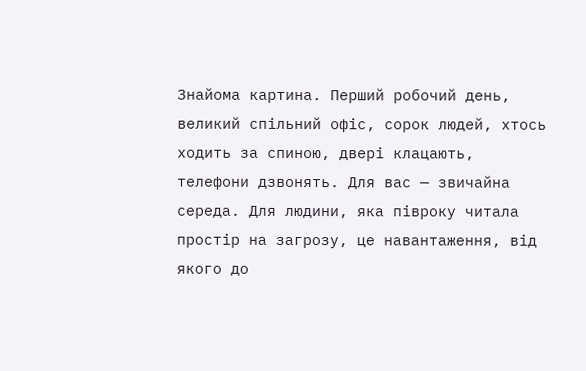Знайома картина. Перший робочий день, великий спільний офіс, сорок людей, хтось ходить за спиною, двері клацають, телефони дзвонять. Для вас — звичайна середа. Для людини, яка півроку читала простір на загрозу, це навантаження, від якого до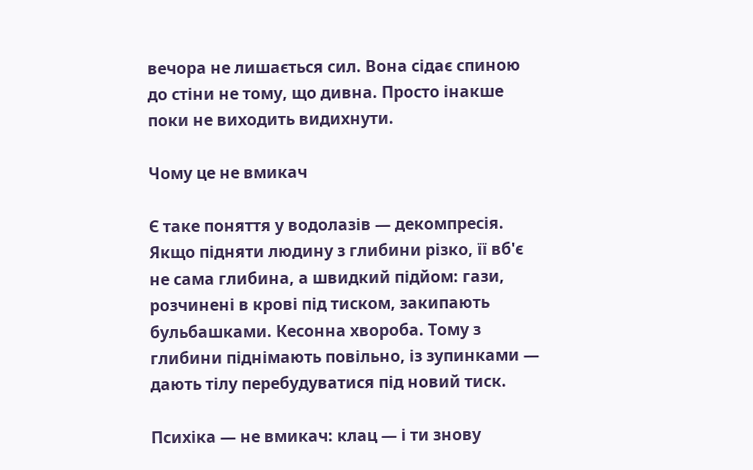вечора не лишається сил. Вона сідає спиною до стіни не тому, що дивна. Просто інакше поки не виходить видихнути.

Чому це не вмикач

Є таке поняття у водолазів — декомпресія. Якщо підняти людину з глибини різко, її вб'є не сама глибина, а швидкий підйом: гази, розчинені в крові під тиском, закипають бульбашками. Кесонна хвороба. Тому з глибини піднімають повільно, із зупинками — дають тілу перебудуватися під новий тиск.

Психіка — не вмикач: клац — і ти знову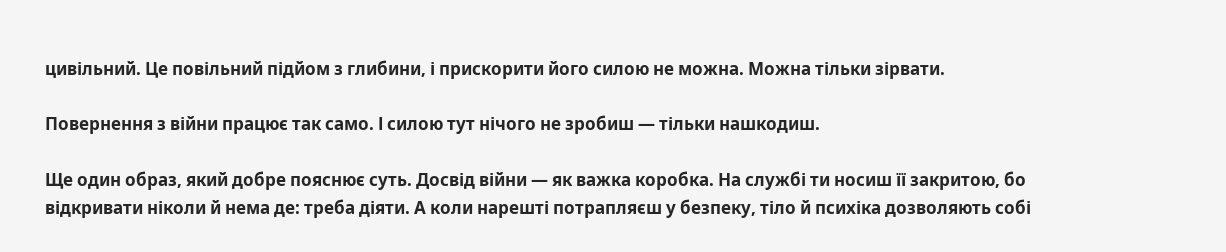цивільний. Це повільний підйом з глибини, і прискорити його силою не можна. Можна тільки зірвати.

Повернення з війни працює так само. І силою тут нічого не зробиш — тільки нашкодиш.

Ще один образ, який добре пояснює суть. Досвід війни — як важка коробка. На службі ти носиш її закритою, бо відкривати ніколи й нема де: треба діяти. А коли нарешті потрапляєш у безпеку, тіло й психіка дозволяють собі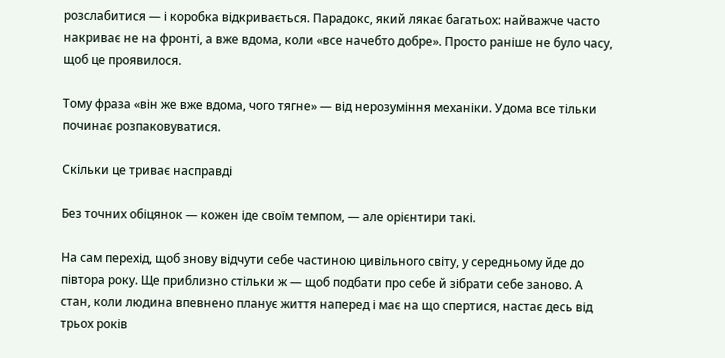розслабитися — і коробка відкривається. Парадокс, який лякає багатьох: найважче часто накриває не на фронті, а вже вдома, коли «все начебто добре». Просто раніше не було часу, щоб це проявилося.

Тому фраза «він же вже вдома, чого тягне» — від нерозуміння механіки. Удома все тільки починає розпаковуватися.

Скільки це триває насправді

Без точних обіцянок — кожен іде своїм темпом, — але орієнтири такі.

На сам перехід, щоб знову відчути себе частиною цивільного світу, у середньому йде до півтора року. Ще приблизно стільки ж — щоб подбати про себе й зібрати себе заново. А стан, коли людина впевнено планує життя наперед і має на що спертися, настає десь від трьох років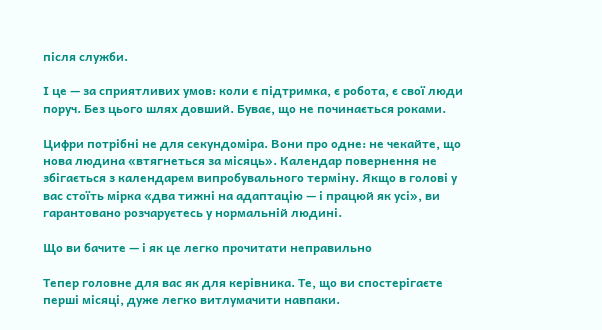після служби.

І це — за сприятливих умов: коли є підтримка, є робота, є свої люди поруч. Без цього шлях довший. Буває, що не починається роками.

Цифри потрібні не для секундоміра. Вони про одне: не чекайте, що нова людина «втягнеться за місяць». Календар повернення не збігається з календарем випробувального терміну. Якщо в голові у вас стоїть мірка «два тижні на адаптацію — і працюй як усі», ви гарантовано розчаруєтесь у нормальній людині.

Що ви бачите — і як це легко прочитати неправильно

Тепер головне для вас як для керівника. Те, що ви спостерігаєте перші місяці, дуже легко витлумачити навпаки.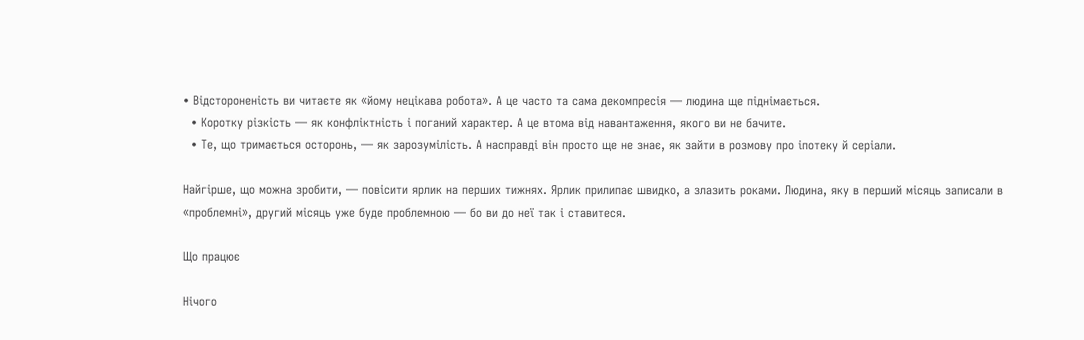• Відстороненість ви читаєте як «йому нецікава робота». А це часто та сама декомпресія — людина ще піднімається.
  • Коротку різкість — як конфліктність і поганий характер. А це втома від навантаження, якого ви не бачите.
  • Те, що тримається осторонь, — як зарозумілість. А насправді він просто ще не знає, як зайти в розмову про іпотеку й серіали.

Найгірше, що можна зробити, — повісити ярлик на перших тижнях. Ярлик прилипає швидко, а злазить роками. Людина, яку в перший місяць записали в «проблемні», другий місяць уже буде проблемною — бо ви до неї так і ставитеся.

Що працює

Нічого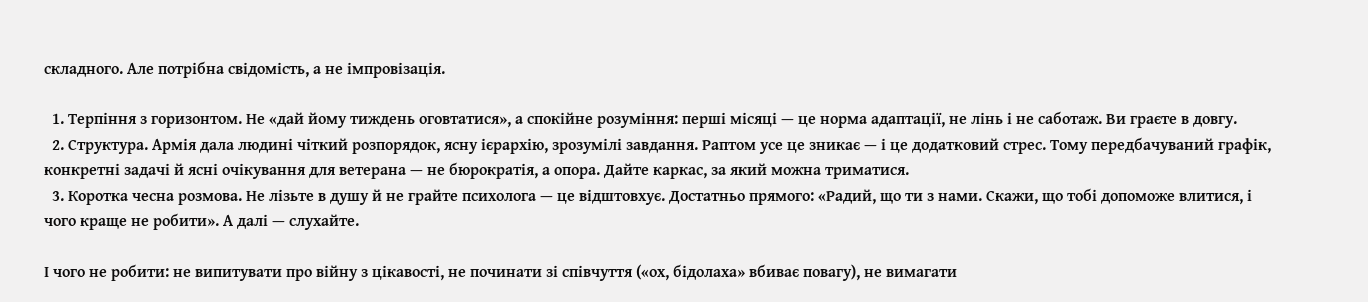складного. Але потрібна свідомість, а не імпровізація.

  1. Терпіння з горизонтом. Не «дай йому тиждень оговтатися», а спокійне розуміння: перші місяці — це норма адаптації, не лінь і не саботаж. Ви граєте в довгу.
  2. Структура. Армія дала людині чіткий розпорядок, ясну ієрархію, зрозумілі завдання. Раптом усе це зникає — і це додатковий стрес. Тому передбачуваний графік, конкретні задачі й ясні очікування для ветерана — не бюрократія, а опора. Дайте каркас, за який можна триматися.
  3. Коротка чесна розмова. Не лізьте в душу й не грайте психолога — це відштовхує. Достатньо прямого: «Радий, що ти з нами. Скажи, що тобі допоможе влитися, і чого краще не робити». А далі — слухайте.

І чого не робити: не випитувати про війну з цікавості, не починати зі співчуття («ох, бідолаха» вбиває повагу), не вимагати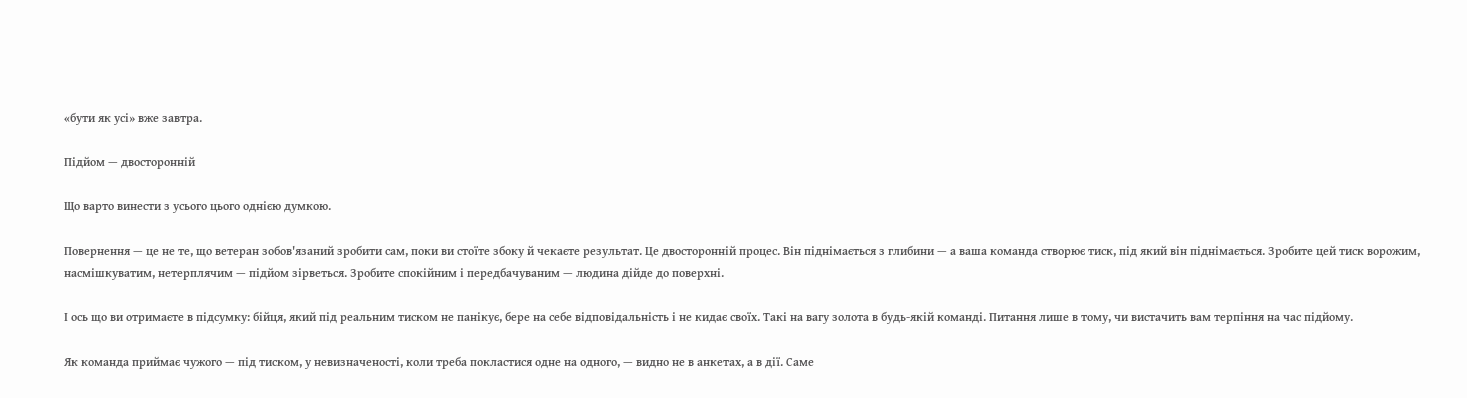«бути як усі» вже завтра.

Підйом — двосторонній

Що варто винести з усього цього однією думкою.

Повернення — це не те, що ветеран зобов'язаний зробити сам, поки ви стоїте збоку й чекаєте результат. Це двосторонній процес. Він піднімається з глибини — а ваша команда створює тиск, під який він піднімається. Зробите цей тиск ворожим, насмішкуватим, нетерплячим — підйом зірветься. Зробите спокійним і передбачуваним — людина дійде до поверхні.

І ось що ви отримаєте в підсумку: бійця, який під реальним тиском не панікує, бере на себе відповідальність і не кидає своїх. Такі на вагу золота в будь-якій команді. Питання лише в тому, чи вистачить вам терпіння на час підйому.

Як команда приймає чужого — під тиском, у невизначеності, коли треба покластися одне на одного, — видно не в анкетах, а в дії. Саме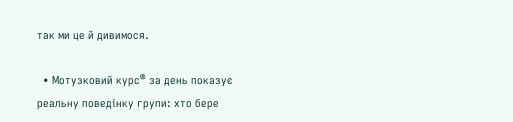так ми це й дивимося.

  • Мотузковий курс® за день показує реальну поведінку групи: хто бере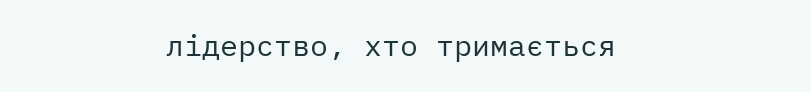лідерство, хто тримається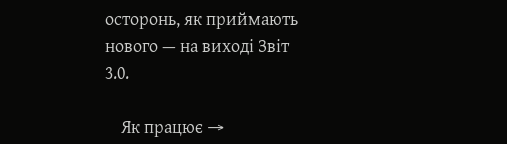осторонь, як приймають нового — на виході Звіт 3.0.

    Як працює →